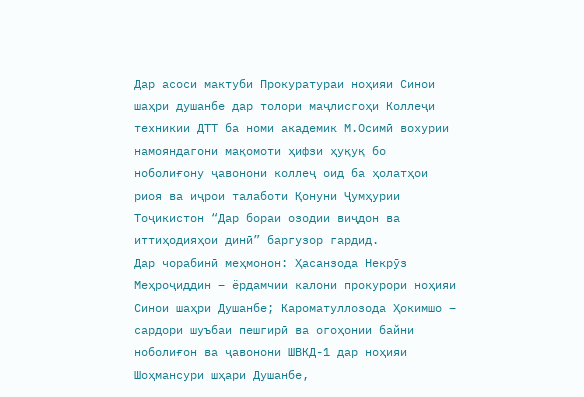Дар асоси мактуби Прокуратураи ноҳияи Синои шаҳри душанбе дар толори маҷлисгоҳи Коллеҷи техникии ДТТ ба номи академик М.Осимӣ вохурии намояндагони мақомоти ҳифзи ҳуқуқ бо ноболиғону ҷавонони коллеҷ оид ба ҳолатҳои риоя ва иҷрои талаботи Қонуни Ҷумҳурии Тоҷикистон “Дар бораи озодии виҷдон ва иттиҳодияҳои динӣ” баргузор гардид.
Дар чорабинӣ меҳмонон: Ҳасанзода Некрӯз Меҳроҷиддин – ёрдамчии калони прокурори ноҳияи Синои шаҳри Душанбе; Кароматуллозода Ҳокимшо – сардори шуъбаи пешгирӣ ва огоҳонии байни ноболиғон ва ҷавонони ШВКД-1 дар ноҳияи Шоҳмансури шҳари Душанбе,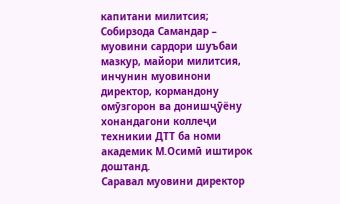капитани милитсия; Собирзода Самандар – муовини сардори шуъбаи мазкур, майори милитсия, инчунин муовинони директор, кормандону омӯзгорон ва донишҷӯёну хонандагони коллеҷи техникии ДТТ ба номи академик М.Осимӣ иштирок доштанд.
Саравал муовини директор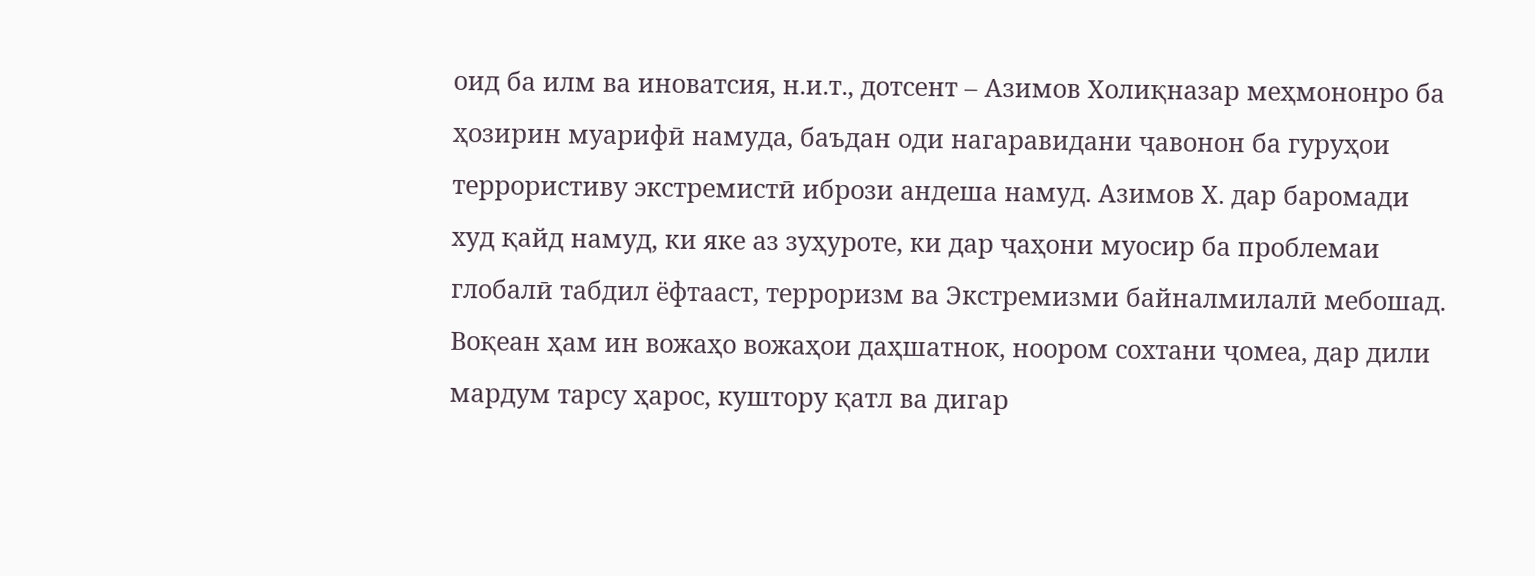оид ба илм ва иноватсия, н.и.т., дотсент – Азимов Холиқназар меҳмононро ба ҳозирин муарифӣ намуда, баъдан оди нагаравидани ҷавонон ба гуруҳои террористиву экстремистӣ ибрози андеша намуд. Азимов Х. дар баромади худ қайд намуд, ки яке аз зуҳуроте, ки дар ҷаҳони муосир ба проблемаи глобалӣ табдил ёфтааст, терроризм ва Экстремизми байналмилалӣ мебошад. Воқеан ҳам ин вожаҳо вожаҳои даҳшатнок, ноором сохтани ҷомеа, дар дили мардум тарсу ҳарос, куштору қатл ва дигар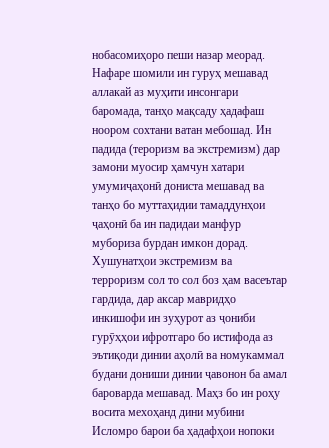нобасомиҳоро пеши назар меорад. Нафаре шомили ин гуруҳ мешавад аллакай аз муҳити инсонгари баромада, танҳо мақсаду ҳадафаш ноором сохтани ватан мебошад. Ин падида (тероризм ва экстремизм) дар замони муосир ҳамчун хатари умумиҷаҳонӣ дониста мешавад ва танҳо бо муттаҳидии тамаддунҳои ҷаҳонӣ ба ин падидаи манфур мубориза бурдан имкон дорад. Хушунатҳои экстремизм ва терроризм сол то сол боз ҳам васеътар гардида, дар аксар мавридҳо инкишофи ин зуҳурот аз ҷониби гурӯҳҳои ифротгаро бо истифода аз эътиқоди динии аҳолӣ ва номукаммал будани дониши динии ҷавонон ба амал бароварда мешавад. Маҳз бо ин роҳу восита мехоҳанд дини мубини Исломро барои ба ҳадафҳои нопоки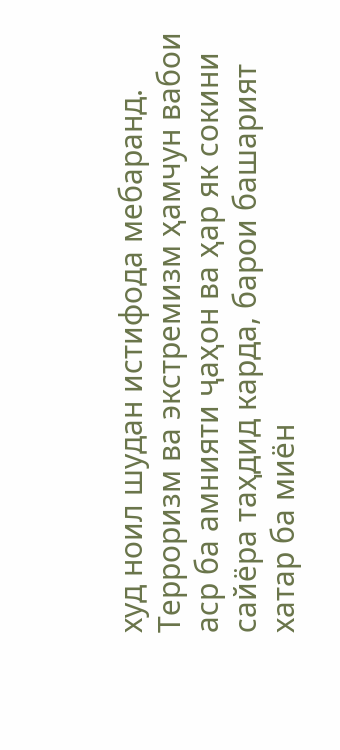худ ноил шудан истифода мебаранд. Терроризм ва экстремизм ҳамчун вабои аср ба амнияти ҷаҳон ва ҳар як сокини сайёра таҳдид карда, барои башарият хатар ба миён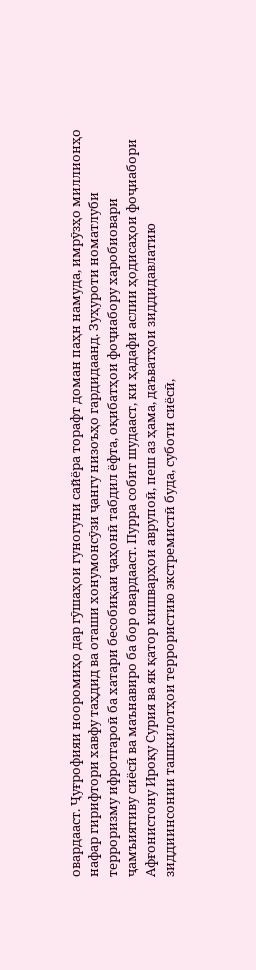овардааст. Ҷуғрофияи нооромиҳо дар гӯшаҳои гуногуни сайёра торафт доман паҳн намуда, имрӯзҳо миллионҳо нафар гирифтори хавфу таҳдид ва оташи хонумонсӯзи ҷангу низоъҳо гардидаанд. Зуҳуроти номатлуби терроризму ифротгароӣ ба хатари бесобиқаи ҷаҳонӣ табдил ёфта, оқибатҳои фоҷиабору харобиовари ҷамъиятиву сиёсӣ ва маънавиро ба бор овардааст. Пурра собит шудааст, ки ҳадафи аслии ҳодисаҳои фоҷиабори Афғонистону Ироқу Сурия ва як қатор кишварҳои аврупоӣ, пеш аз ҳама, даъватҳои зиддидавлатию зиддиинсонии ташкилотҳои террористию экстремистӣ буда, суботи сиёсӣ,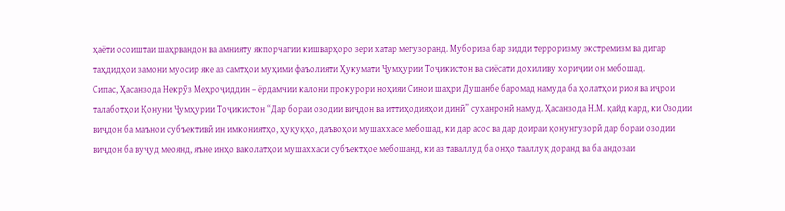ҳаёти осоиштаи шаҳрвандон ва амнияту якпорчагии кишварҳоро зери хатар мегузоранд. Мубориза бар зидди терроризму экстремизм ва дигар таҳдидҳои замони муосир яке аз самтҳои муҳими фаъолияти Ҳукумати Ҷумҳурии Тоҷикистон ва сиёсати дохиливу хориҷии он мебошад.
Сипас, Ҳасанзода Некрӯз Меҳроҷиддин – ёрдамчии калони прокурори ноҳияи Синои шаҳри Душанбе баромад намуда ба ҳолатҳои риоя ва иҷрои талаботҳои Қонуни Ҷумҳурии Тоҷикистон “Дар бораи озодии виҷдон ва иттиҳодияҳои динӣ” суханронӣ намуд. Ҳасанзода Н.М. қайд кард, ки Озодии виҷдон ба маънои субъективӣ ин имкониятҳо, ҳуқуқҳо, даъвоҳои мушаххасе мебошад, ки дар асос ва дар доираи қонунгузорӣ дар бораи озодии виҷдон ба вуҷуд меоянд, яъне инҳо ваколатҳои мушаххаси субъектҳое мебошанд, ки аз таваллуд ба онҳо тааллуқ доранд ва ба андозаи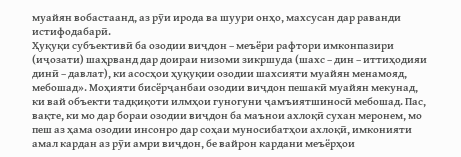муайян вобастаанд, аз рӯи ирода ва шуури онҳо, махсусан дар раванди истифодабарӣ.
Ҳуқуқи субъективӣ ба озодии виҷдон – меъёри рафтори имконпазири (иҷозати) шаҳрванд дар доираи низоми зикршуда (шахс – дин – иттиҳодияи динӣ – давлат), ки асосҳои ҳуқуқии озодии шахсияти муайян менамояд, мебошад». Моҳияти бисёрҷанбаи озодии виҷдон пешакӣ муайян мекунад, ки вай объекти тадқиқоти илмҳои гуногуни ҷамъиятшиносӣ мебошад. Пас, вақте, ки мо дар бораи озодии виҷдон ба маънои ахлоқӣ сухан меронем, мо пеш аз ҳама озодии инсонро дар соҳаи муносибатҳои ахлоқӣ, имконияти амал кардан аз рӯи амри виҷдон, бе вайрон кардани меъёрҳои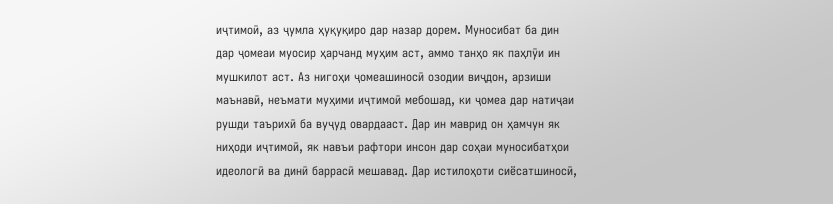иҷтимоӣ, аз ҷумла ҳуқуқиро дар назар дорем. Муносибат ба дин дар ҷомеаи муосир ҳарчанд муҳим аст, аммо танҳо як паҳлӯи ин мушкилот аст. Аз нигоҳи ҷомеашиносӣ озодии виҷдон, арзиши маънавӣ, неъмати муҳими иҷтимоӣ мебошад, ки ҷомеа дар натиҷаи рушди таърихӣ ба вуҷуд овардааст. Дар ин маврид он ҳамчун як ниҳоди иҷтимоӣ, як навъи рафтори инсон дар соҳаи муносибатҳои идеологӣ ва динӣ баррасӣ мешавад. Дар истилоҳоти сиёсатшиносӣ,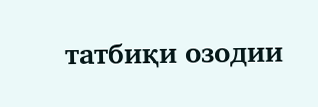татбиқи озодии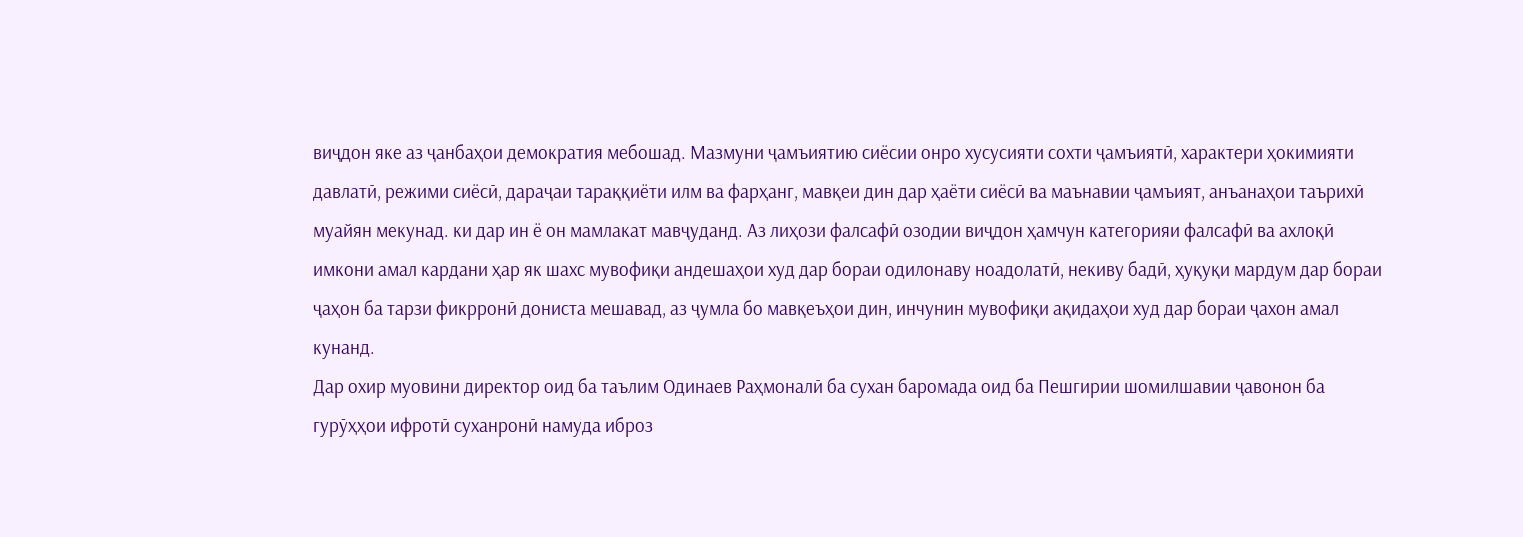виҷдон яке аз ҷанбаҳои демократия мебошад. Мазмуни ҷамъиятию сиёсии онро хусусияти сохти ҷамъиятӣ, характери ҳокимияти давлатӣ, режими сиёсӣ, дараҷаи тараққиёти илм ва фарҳанг, мавқеи дин дар ҳаёти сиёсӣ ва маънавии ҷамъият, анъанаҳои таърихӣ муайян мекунад. ки дар ин ё он мамлакат мавҷуданд. Аз лиҳози фалсафӣ озодии виҷдон ҳамчун категорияи фалсафӣ ва ахлоқӣ имкони амал кардани ҳар як шахс мувофиқи андешаҳои худ дар бораи одилонаву ноадолатӣ, некиву бадӣ, ҳуқуқи мардум дар бораи ҷаҳон ба тарзи фикрронӣ дониста мешавад, аз ҷумла бо мавқеъҳои дин, инчунин мувофиқи ақидаҳои худ дар бораи ҷахон амал кунанд.
Дар охир муовини директор оид ба таълим Одинаев Раҳмоналӣ ба сухан баромада оид ба Пешгирии шомилшавии ҷавонон ба гурӯҳҳои ифротӣ суханронӣ намуда иброз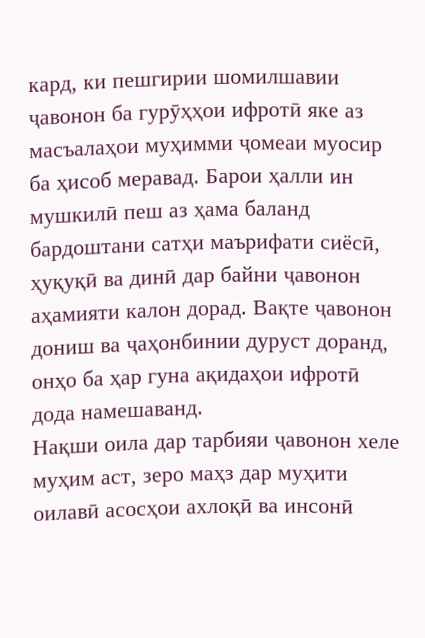кард, ки пешгирии шомилшавии ҷавонон ба гурӯҳҳои ифротӣ яке аз масъалаҳои муҳимми ҷомеаи муосир ба ҳисоб меравад. Барои ҳалли ин мушкилӣ пеш аз ҳама баланд бардоштани сатҳи маърифати сиёсӣ, ҳуқуқӣ ва динӣ дар байни ҷавонон аҳамияти калон дорад. Вақте ҷавонон дониш ва ҷаҳонбинии дуруст доранд, онҳо ба ҳар гуна ақидаҳои ифротӣ дода намешаванд.
Нақши оила дар тарбияи ҷавонон хеле муҳим аст, зеро маҳз дар муҳити оилавӣ асосҳои ахлоқӣ ва инсонӣ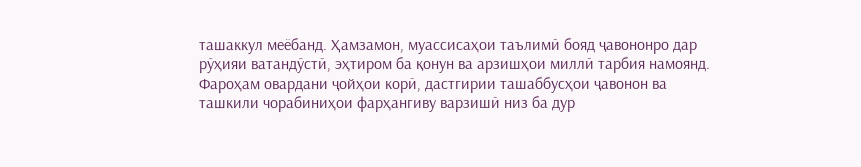ташаккул меёбанд. Ҳамзамон, муассисаҳои таълимӣ бояд ҷавононро дар рӯҳияи ватандӯстӣ, эҳтиром ба қонун ва арзишҳои миллӣ тарбия намоянд. Фароҳам овардани ҷойҳои корӣ, дастгирии ташаббусҳои ҷавонон ва ташкили чорабиниҳои фарҳангиву варзишӣ низ ба дур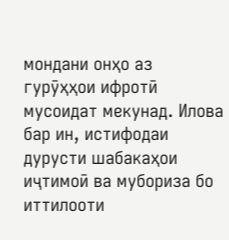мондани онҳо аз гурӯҳҳои ифротӣ мусоидат мекунад. Илова бар ин, истифодаи дурусти шабакаҳои иҷтимоӣ ва мубориза бо иттилооти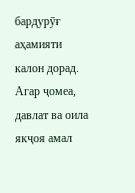бардурӯғ аҳамияти калон дорад. Агар ҷомеа, давлат ва оила якҷоя амал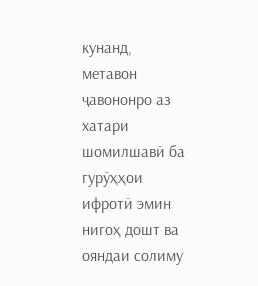кунанд, метавон ҷавононро аз хатари шомилшавӣ ба гурӯҳҳои ифротӣ эмин нигоҳ дошт ва ояндаи солиму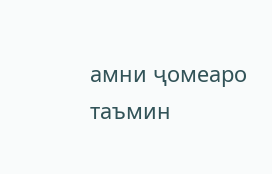амни ҷомеаро таъмин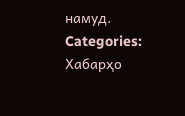намуд.
Categories: Хабарҳо